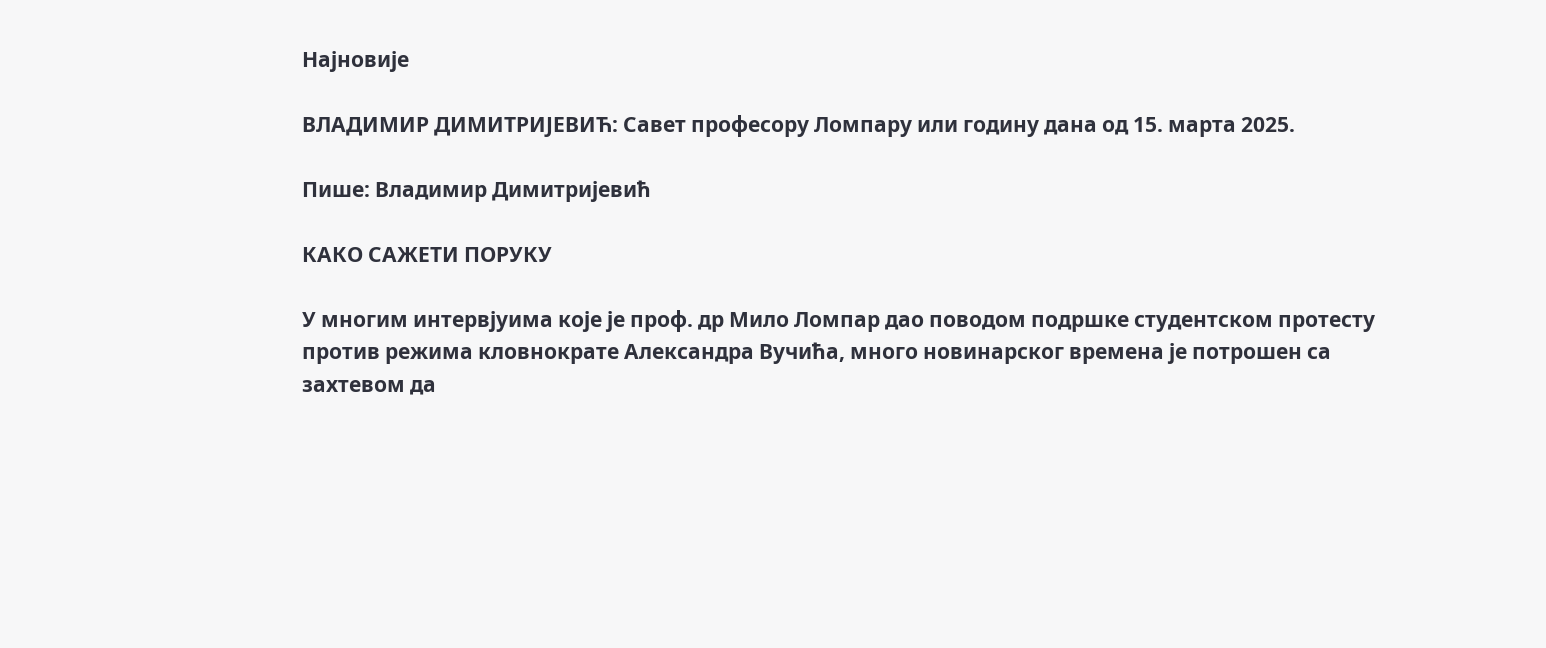Најновије

ВЛАДИМИР ДИМИТРИЈЕВИЋ: Савет професору Ломпару или годину дана од 15. марта 2025.

Пише: Владимир Димитријевић

КАКО САЖЕТИ ПОРУКУ

У многим интервјуима које је проф. др Мило Ломпар дао поводом подршке студентском протесту против режима кловнократе Александра Вучића, много новинарског времена је потрошен са захтевом да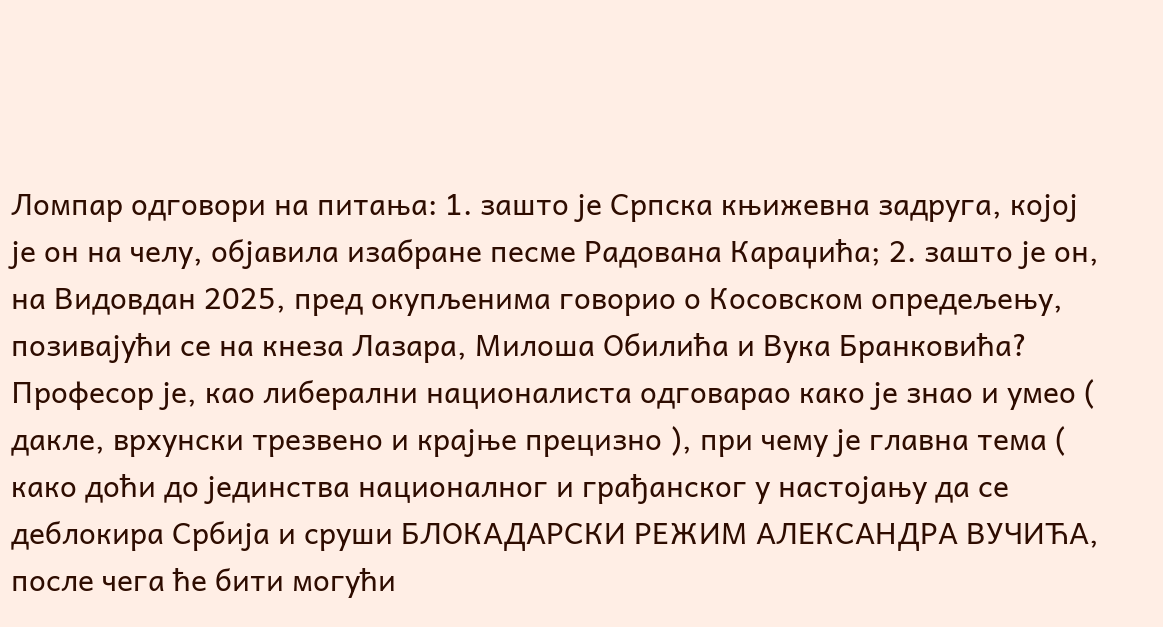Ломпар одговори на питања: 1. зашто је Српска књижевна задруга, којој је он на челу, објавила изабране песме Радована Караџића; 2. зашто је он, на Видовдан 2025, пред окупљенима говорио о Косовском опредељењу, позивајући се на кнеза Лазара, Милоша Обилића и Вука Бранковића? Професор је, као либерални националиста одговарао како је знао и умео ( дакле, врхунски трезвено и крајње прецизно ), при чему је главна тема ( како доћи до јединства националног и грађанског у настојању да се деблокира Србија и сруши БЛОКАДАРСКИ РЕЖИМ АЛЕКСАНДРА ВУЧИЋА, после чега ће бити могући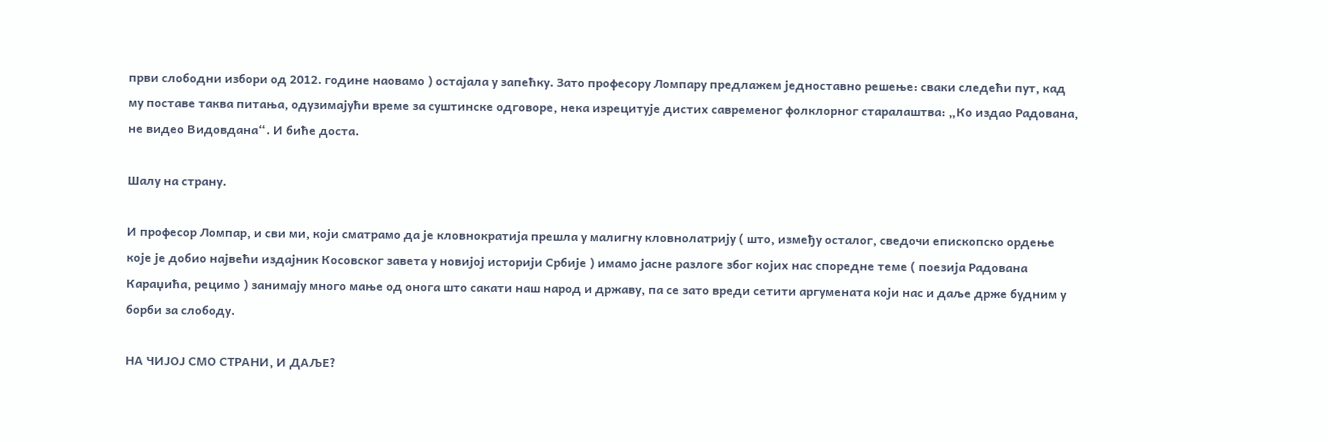први слободни избори од 2012. године наовамо ) остајала у запећку. Зато професору Ломпару предлажем једноставно решење: сваки следећи пут, кад му поставе таква питања, одузимајући време за суштинске одговоре, нека изрецитује дистих савременог фолклорног старалаштва: „Ко издао Радована, не видео Видовдана“. И биће доста.

Шалу на страну.

И професор Ломпар, и сви ми, који сматрамо да је кловнократија прешла у малигну кловнолатрију ( што, између осталог, сведочи епископско ордење које је добио највећи издајник Косовског завета у новијој историји Србије ) имамо јасне разлоге због којих нас споредне теме ( поезија Радована Караџића, рецимо ) занимају много мање од онога што сакати наш народ и државу, па се зато вреди сетити аргумената који нас и даље држе будним у борби за слободу.

НА ЧИЈОЈ СМО СТРАНИ, И ДАЉЕ?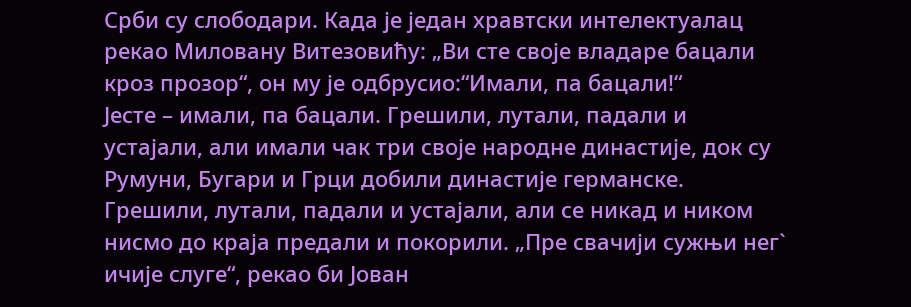Срби су слободари. Када је један хравтски интелектуалац рекао Миловану Витезовићу: „Ви сте своје владаре бацали кроз прозор“, он му је одбрусио:“Имали, па бацали!“
Јесте – имали, па бацали. Грешили, лутали, падали и устајали, али имали чак три своје народне династије, док су Румуни, Бугари и Грци добили династије германске. Грешили, лутали, падали и устајали, али се никад и ником нисмо до краја предали и покорили. „Пре свачији сужњи нег` ичије слуге“, рекао би Јован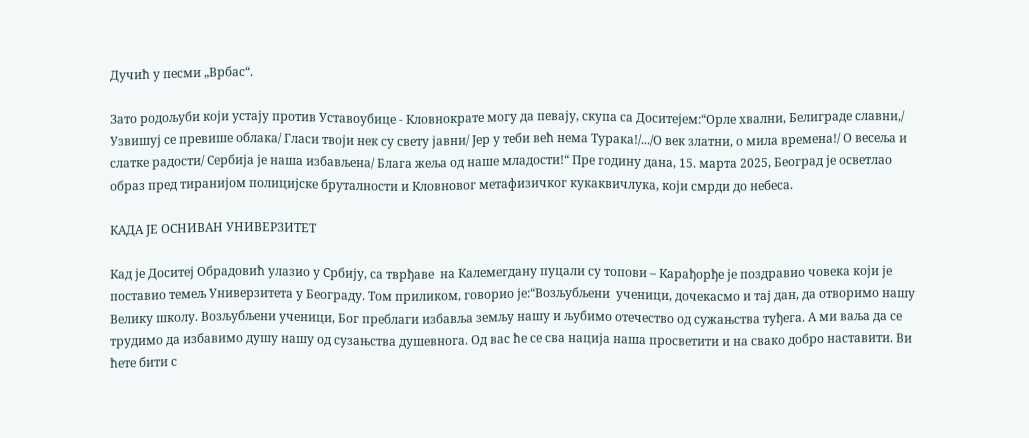Дучић у песми „Врбас“.

Зато родољуби који устају против Уставоубице - Кловнократе могу да певају, скупа са Доситејем:“Орле хвални, Белиграде славни,/ Узвишуј се превише облака/ Гласи твоји нек су свету јавни/ Јер у теби већ нема Турака!/.../О век златни, о мила времена!/ О весеља и слатке радости/ Сербија је наша избављена/ Блага жеља од наше младости!“ Пре годину дана, 15. марта 2025, Београд је осветлао образ пред тиранијом полицијске бруталности и Кловновог метафизичког кукаквичлука, који смрди до небеса.

КАДА ЈЕ ОСНИВАН УНИВЕРЗИТЕТ

Кад је Доситеј Обрадовић улазио у Србију, са тврђаве  на Калемегдану пуцали су топови – Карађорђе је поздравио човека који је поставио темељ Универзитета у Београду. Том приликом, говорио је:“Возљубљени  ученици, дочекасмо и тај дан, да отворимо нашу Велику школу. Возљубљени ученици, Бог преблаги избавља земљу нашу и љубимо отечество од сужањства туђега. А ми ваља да се трудимо да избавимо душу нашу од сузањства душевнога. Од вас ће се сва нација наша просветити и на свако добро наставити. Ви ћете бити с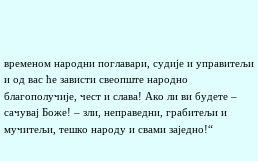временом народни поглавари, судије и управитељи и од вас ће зависти свеопште народно благополучије, чест и слава! Ако ли ви будете – сачувај Боже! – зли, неправедни, грабитељи и мучитељи, тешко народу и свами заједно!“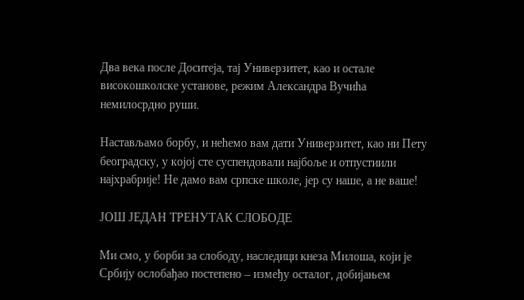Два века после Доситеја, тај Универзитет, као и остале високошколске установе, режим Александра Вучића немилосрдно руши.

Настављамо борбу, и нећемо вам дати Универзитет, као ни Пету београдску, у којој сте суспендовали најбоље и отпустиили најхрабрије! Не дамо вам српске школе, јер су наше, а не ваше!

ЈОШ ЈЕДАН ТРЕНУТАК СЛОБОДЕ

Ми смо, у борби за слободу, наследици кнеза Милоша, који је Србију ослобађао постепено – између осталог, добијањем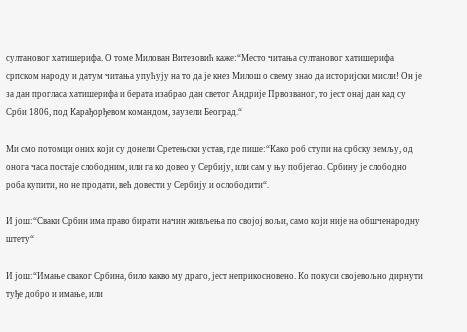султановог хатишерифа. О томе Милован Витезовић каже:“Место читања султановог хатишерифа српском народу и датум читања упућују на то да је кнез Милош о свему знао да историјски мисли! Он је за дан прогласа хатишерифа и берата изабрао дан светог Андрије Првозваног, то јест онај дан кад су Срби 1806, под Карађорђевом командом, заузели Београд.“

Ми смо потомци оних који су донели Сретењски устав, где пише:“Како роб ступи на србску земљу, од онога часа постаје слободним, или га ко довео у Сербију, или сам у њу побјегао. Србину је слободно роба купити, но не продати, већ довести у Сербију и ослободити“.

И још:“Сваки Србин има право бирати начин живљења по својој вољи, само који није на обшченародну штету“

И још:“Имање сваког Србина, било какво му драго, јест неприкосновено. Ко покуси својевољно дирнути туђе добро и имање, или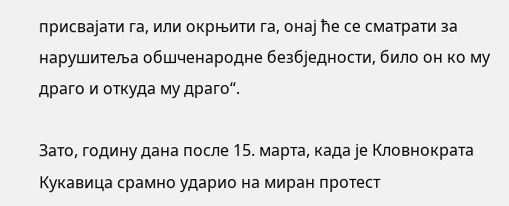присвајати га, или окрњити га, онај ће се сматрати за нарушитеља обшченародне безбједности, било он ко му драго и откуда му драго“.

Зато, годину дана после 15. марта, када је Кловнократа Кукавица срамно ударио на миран протест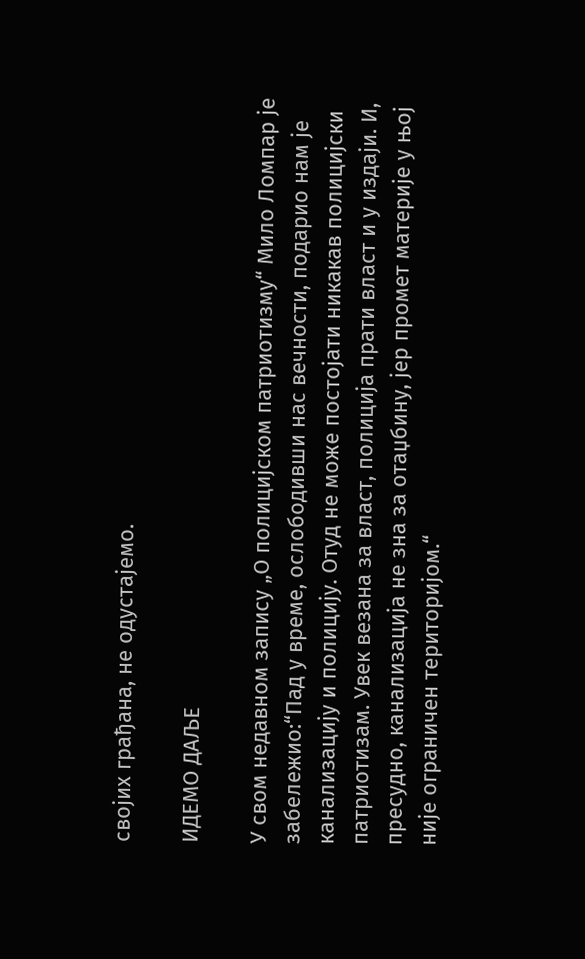својих грађана, не одустајемо.

ИДЕМО ДАЉЕ

У свом недавном запису „О полицијском патриотизму“ Мило Ломпар је забележио:“Пад у време, ослободивши нас вечности, подарио нам је канализацију и полицију. Отуд не може постојати никакав полицијски патриотизам. Увек везана за власт, полиција прати власт и у издаји. И, пресудно, канализација не зна за отаџбину, јер промет материје у њој није ограничен територијом.“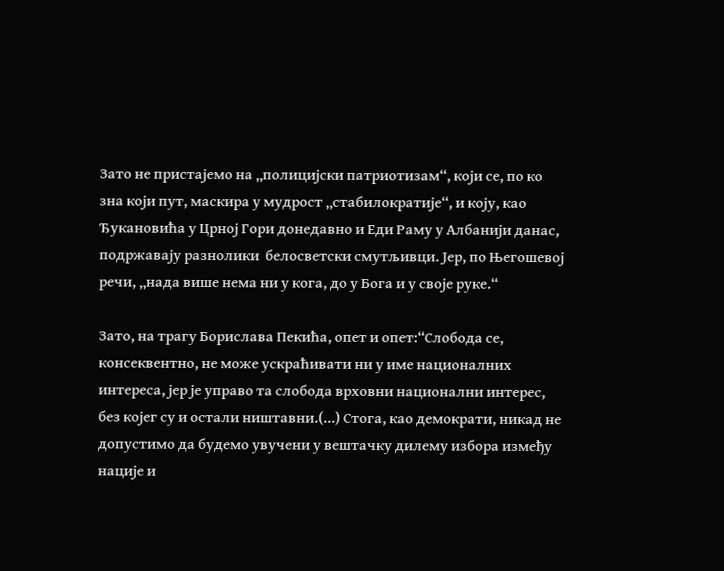Зато не пристајемо на „полицијски патриотизам“, који се, по ко зна који пут, маскира у мудрост „стабилократије“, и коју, као Ђукановића у Црној Гори донедавно и Еди Раму у Албанији данас, подржавају разнолики  белосветски смутљивци. Јер, по Његошевој речи, „нада више нема ни у кога, до у Бога и у своје руке.“

Зато, на трагу Борислава Пекића, опет и опет:“Слобода се, консеквентно, не може ускраћивати ни у име националних интереса, јер је управо та слобода врховни национални интерес, без којег су и остали ништавни.(...) Стога, као демократи, никад не допустимо да будемо увучени у вештачку дилему избора између нације и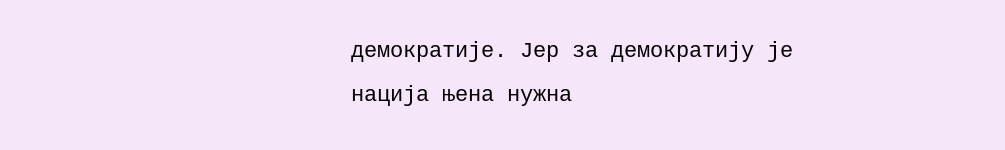демократије. Јер за демократију је нација њена нужна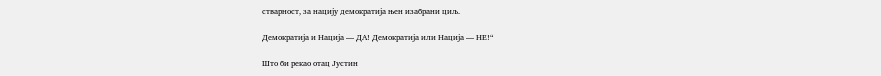стварност, за нацију демократија њен изабрани циљ.

Демократија и Нација — ДА! Демократија или Нација — НЕ!“

Што би рекао отац Јустин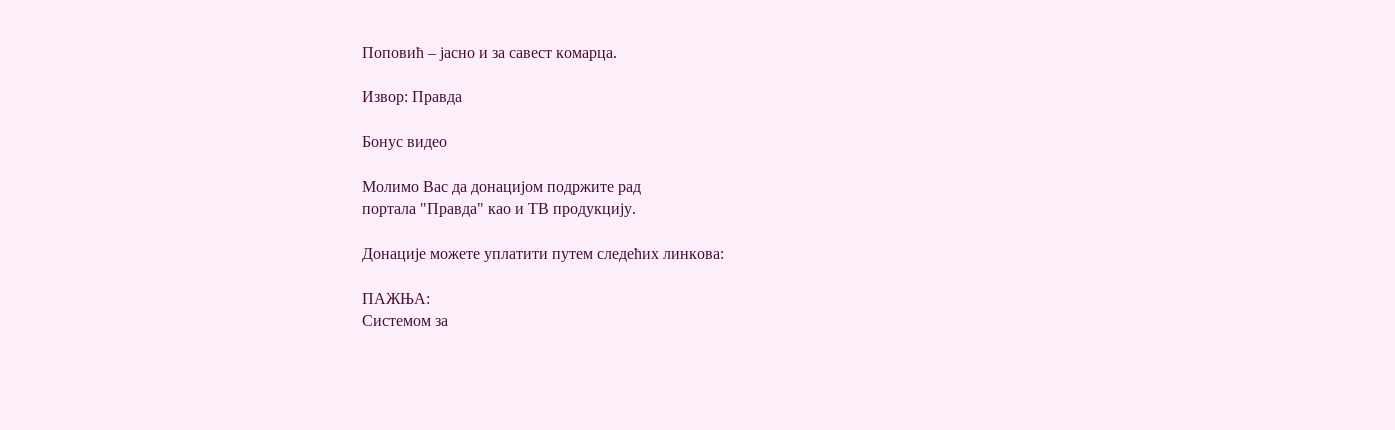Поповић – јасно и за савест комарца.

Извор: Правда

Бонус видео

Молимо Вас да донацијом подржите рад
портала "Правда" као и ТВ продукцију.

Донације можете уплатити путем следећих линкова:

ПАЖЊА:
Системом за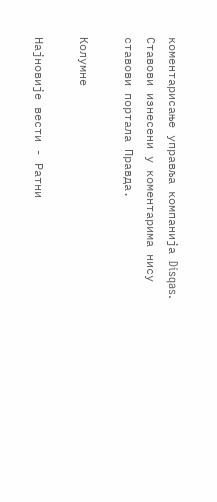коментарисање управља компанија Disqas. Ставови изнесени у коментарима нису ставови портала Правда.

Колумне

Најновије вести - Ратни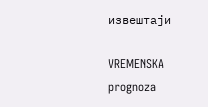извештаји

VREMENSKA prognoza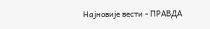Најновије вести - ПРАВДА